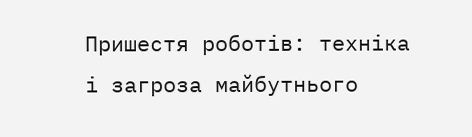Пришестя роботів: техніка і загроза майбутнього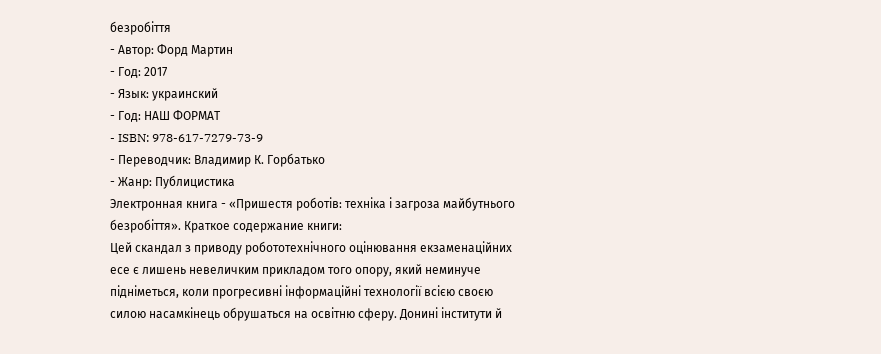безробіття
- Автор: Форд Мартин
- Год: 2017
- Язык: украинский
- Год: НАШ ФОРМАТ
- ISBN: 978-617-7279-73-9
- Переводчик: Владимир К. Горбатько
- Жанр: Публицистика
Электронная книга - «Пришестя роботів: техніка і загроза майбутнього безробіття». Краткое содержание книги:
Цей скандал з приводу робототехнічного оцінювання екзаменаційних есе є лишень невеличким прикладом того опору, який неминуче підніметься, коли прогресивні інформаційні технології всією своєю силою насамкінець обрушаться на освітню сферу. Донині інститути й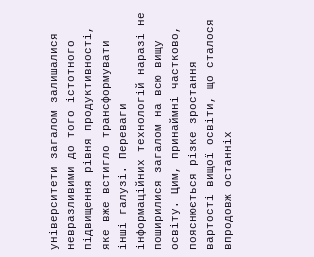університети загалом залишалися невразливими до того істотного підвищення рівня продуктивності, яке вже встигло трансформувати інші галузі. Переваги інформаційних технологій наразі не поширилися загалом на всю вищу освіту. Цим, принаймні частково, пояснюється різке зростання вартості вищої освіти, що сталося впродовж останніх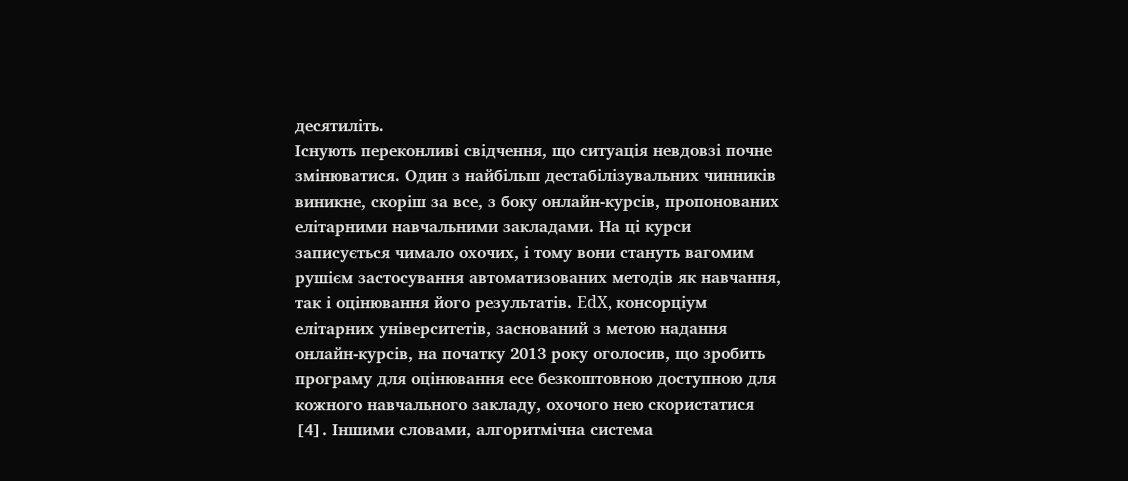десятиліть.
Існують переконливі свідчення, що ситуація невдовзі почне змінюватися. Один з найбільш дестабілізувальних чинників виникне, скоріш за все, з боку онлайн-курсів, пропонованих елітарними навчальними закладами. На ці курси записується чимало охочих, і тому вони стануть вагомим рушієм застосування автоматизованих методів як навчання, так і оцінювання його результатів. EdX, консорціум елітарних університетів, заснований з метою надання онлайн-курсів, на початку 2013 року оголосив, що зробить програму для оцінювання есе безкоштовною доступною для кожного навчального закладу, охочого нею скористатися [4]. Іншими словами, алгоритмічна система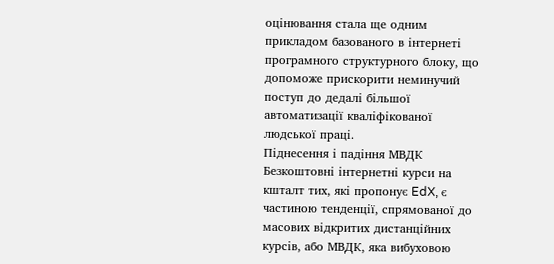оцінювання стала ще одним прикладом базованого в інтернеті програмного структурного блоку, що допоможе прискорити неминучий поступ до дедалі більшої автоматизації кваліфікованої людської праці.
Піднесення і падіння МВДК
Безкоштовні інтернетні курси на кшталт тих, які пропонує EdX, є частиною тенденції, спрямованої до масових відкритих дистанційних курсів, або МВДК, яка вибуховою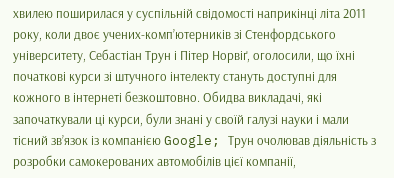хвилею поширилася у суспільній свідомості наприкінці літа 2011 року, коли двоє учених-комп’ютерників зі Стенфордського університету, Себастіан Трун і Пітер Норвіґ, оголосили, що їхні початкові курси зі штучного інтелекту стануть доступні для кожного в інтернеті безкоштовно. Обидва викладачі, які започаткували ці курси, були знані у своїй галузі науки і мали тісний зв’язок із компанією Google; Трун очолював діяльність з розробки самокерованих автомобілів цієї компанії,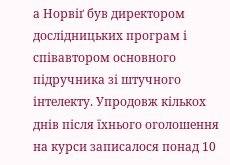а Норвіґ був директором дослідницьких програм і співавтором основного підручника зі штучного інтелекту. Упродовж кількох днів після їхнього оголошення на курси записалося понад 10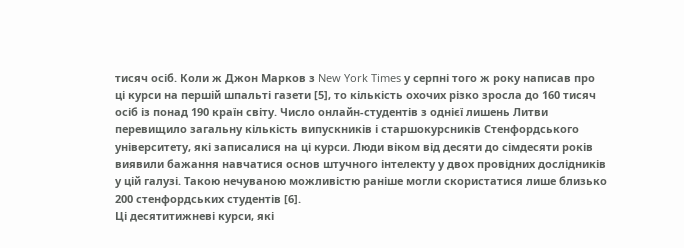тисяч осіб. Коли ж Джон Марков з New York Times у серпні того ж року написав про ці курси на першій шпальті газети [5], то кількість охочих різко зросла до 160 тисяч осіб із понад 190 країн світу. Число онлайн-студентів з однієї лишень Литви перевищило загальну кількість випускників і старшокурсників Стенфордського університету, які записалися на ці курси. Люди віком від десяти до сімдесяти років виявили бажання навчатися основ штучного інтелекту у двох провідних дослідників у цій галузі. Такою нечуваною можливістю раніше могли скористатися лише близько 200 стенфордських студентів [6].
Ці десятитижневі курси, які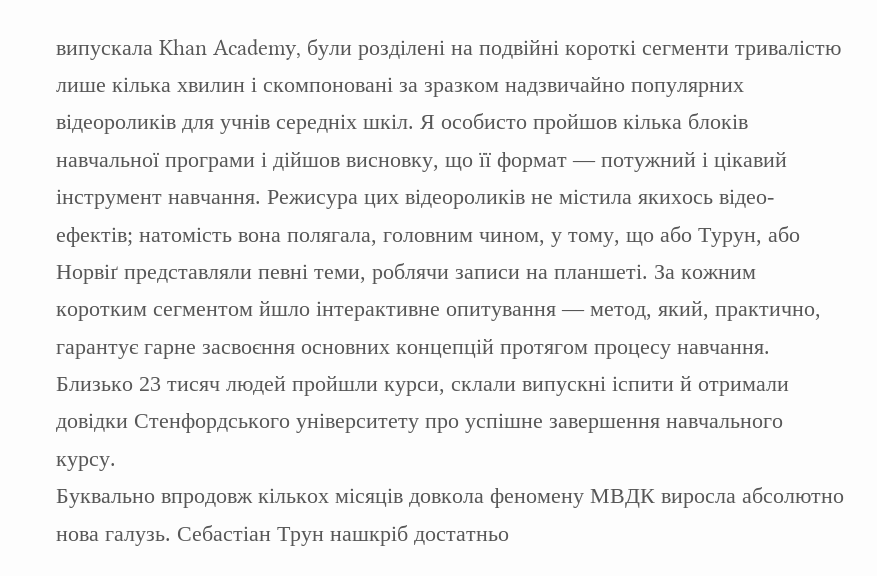випускала Khan Academy, були розділені на подвійні короткі сегменти тривалістю лише кілька хвилин і скомпоновані за зразком надзвичайно популярних відеороликів для учнів середніх шкіл. Я особисто пройшов кілька блоків навчальної програми і дійшов висновку, що її формат — потужний і цікавий інструмент навчання. Режисура цих відеороликів не містила якихось відео-ефектів; натомість вона полягала, головним чином, у тому, що або Турун, або Норвіґ представляли певні теми, роблячи записи на планшеті. За кожним коротким сегментом йшло інтерактивне опитування — метод, який, практично, гарантує гарне засвоєння основних концепцій протягом процесу навчання. Близько 23 тисяч людей пройшли курси, склали випускні іспити й отримали довідки Стенфордського університету про успішне завершення навчального курсу.
Буквально впродовж кількох місяців довкола феномену МВДК виросла абсолютно нова галузь. Себастіан Трун нашкріб достатньо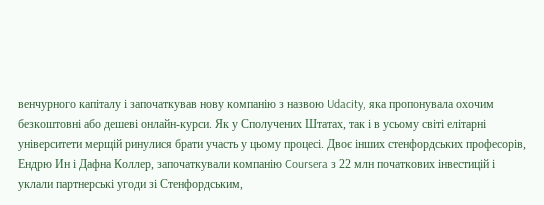венчурного капіталу і започаткував нову компанію з назвою Udacity, яка пропонувала охочим безкоштовні або дешеві онлайн-курси. Як у Сполучених Штатах, так і в усьому світі елітарні університети мерщій ринулися брати участь у цьому процесі. Двоє інших стенфордських професорів, Ендрю Ин і Дафна Коллер, започаткували компанію Coursera з 22 млн початкових інвестицій і уклали партнерські угоди зі Стенфордським,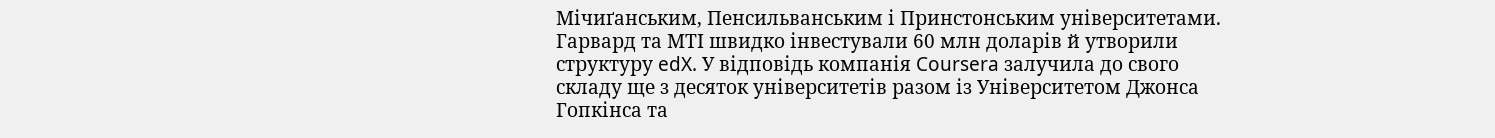Мічиґанським, Пенсильванським і Принстонським університетами. Гарвард та МТІ швидко інвестували 60 млн доларів й утворили структуру edX. У відповідь компанія Coursera залучила до свого складу ще з десяток університетів разом із Університетом Джонса Гопкінса та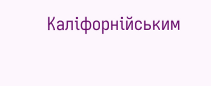Каліфорнійським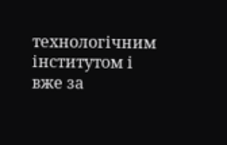технологічним інститутом і вже за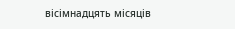вісімнадцять місяців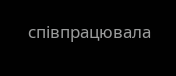співпрацювала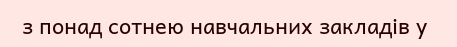з понад сотнею навчальних закладів у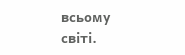всьому світі.